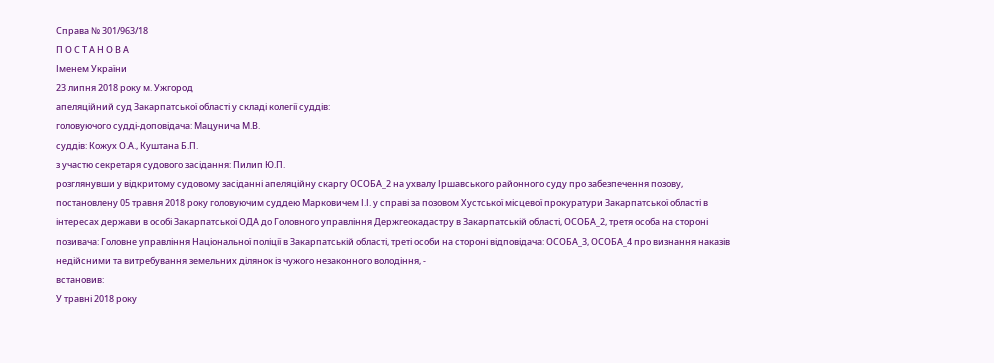Справа № 301/963/18
П О С Т А Н О В А
Іменем України
23 липня 2018 року м. Ужгород
апеляційний суд Закарпатської області у складі колегії суддів:
головуючого судді-доповідача: Мацунича М.В.
суддів: Кожух О.А., Куштана Б.П.
з участю секретаря судового засідання: Пилип Ю.П.
розглянувши у відкритому судовому засіданні апеляційну скаргу ОСОБА_2 на ухвалу Іршавського районного суду про забезпечення позову, постановлену 05 травня 2018 року головуючим суддею Марковичем І.І. у справі за позовом Хустської місцевої прокуратури Закарпатської області в інтересах держави в особі Закарпатської ОДА до Головного управління Держгеокадастру в Закарпатській області, ОСОБА_2, третя особа на стороні позивача: Головне управління Національної поліції в Закарпатській області, треті особи на стороні відповідача: ОСОБА_3, ОСОБА_4 про визнання наказів недійсними та витребування земельних ділянок із чужого незаконного володіння, -
встановив:
У травні 2018 року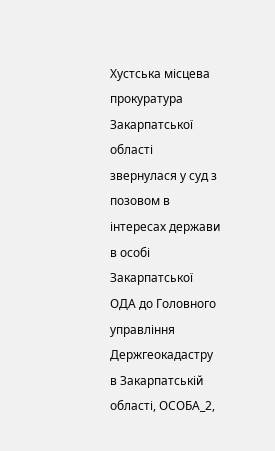Хустська місцева прокуратура Закарпатської області звернулася у суд з позовом в інтересах держави в особі Закарпатської ОДА до Головного управління Держгеокадастру в Закарпатській області, ОСОБА_2,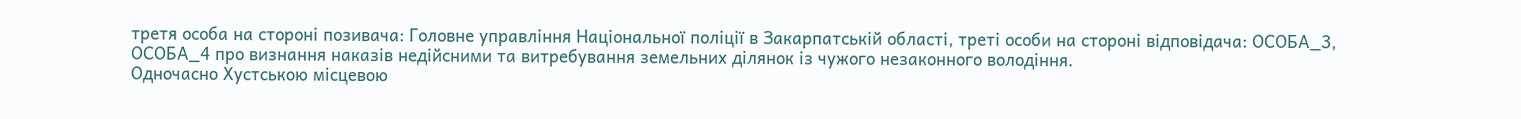третя особа на стороні позивача: Головне управління Національної поліції в Закарпатській області, треті особи на стороні відповідача: ОСОБА_3, ОСОБА_4 про визнання наказів недійсними та витребування земельних ділянок із чужого незаконного володіння.
Одночасно Хустською місцевою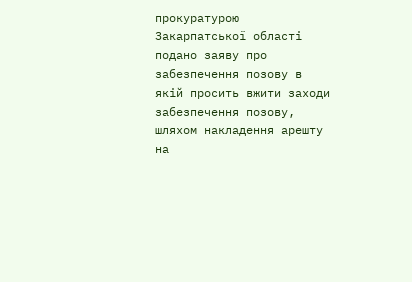прокуратурою Закарпатської області подано заяву про забезпечення позову в якій просить вжити заходи забезпечення позову, шляхом накладення арешту на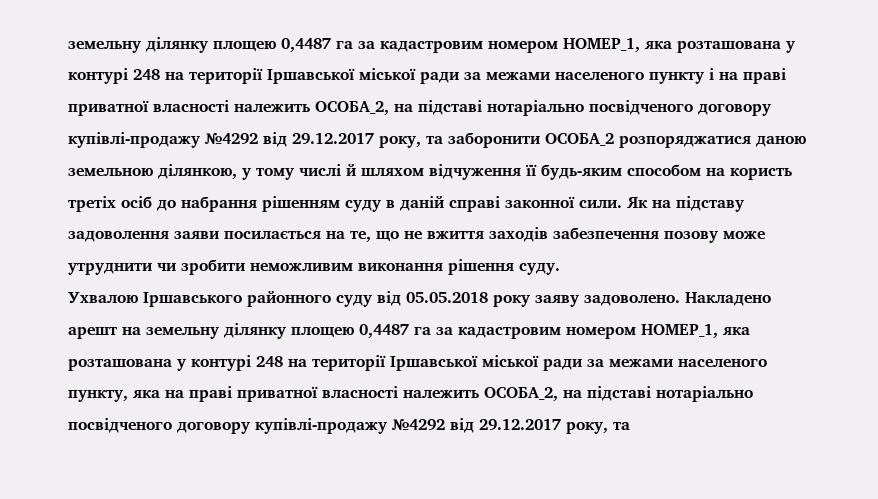земельну ділянку площею 0,4487 га за кадастровим номером НОМЕР_1, яка розташована у контурі 248 на території Іршавської міської ради за межами населеного пункту і на праві приватної власності належить ОСОБА_2, на підставі нотаріально посвідченого договору купівлі-продажу №4292 від 29.12.2017 року, та заборонити ОСОБА_2 розпоряджатися даною земельною ділянкою, у тому числі й шляхом відчуження її будь-яким способом на користь третіх осіб до набрання рішенням суду в даній справі законної сили. Як на підставу задоволення заяви посилається на те, що не вжиття заходів забезпечення позову може утруднити чи зробити неможливим виконання рішення суду.
Ухвалою Іршавського районного суду від 05.05.2018 року заяву задоволено. Накладено арешт на земельну ділянку площею 0,4487 га за кадастровим номером НОМЕР_1, яка розташована у контурі 248 на території Іршавської міської ради за межами населеного пункту, яка на праві приватної власності належить ОСОБА_2, на підставі нотаріально посвідченого договору купівлі-продажу №4292 від 29.12.2017 року, та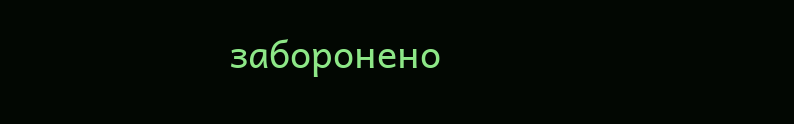заборонено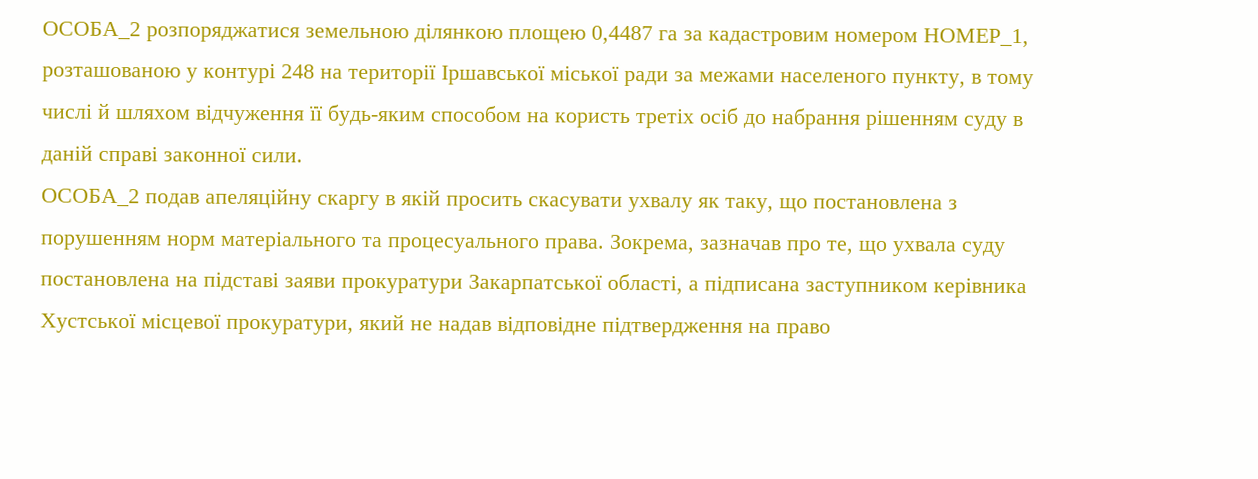ОСОБА_2 розпоряджатися земельною ділянкою площею 0,4487 га за кадастровим номером НОМЕР_1, розташованою у контурі 248 на території Іршавської міської ради за межами населеного пункту, в тому числі й шляхом відчуження її будь-яким способом на користь третіх осіб до набрання рішенням суду в даній справі законної сили.
ОСОБА_2 подав апеляційну скаргу в якій просить скасувати ухвалу як таку, що постановлена з порушенням норм матеріального та процесуального права. Зокрема, зазначав про те, що ухвала суду постановлена на підставі заяви прокуратури Закарпатської області, а підписана заступником керівника Хустської місцевої прокуратури, який не надав відповідне підтвердження на право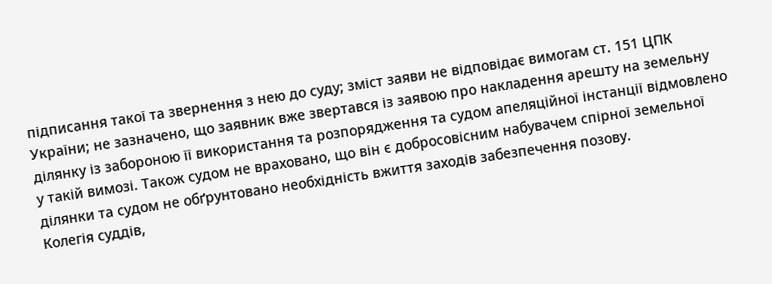підписання такої та звернення з нею до суду; зміст заяви не відповідає вимогам ст. 151 ЦПК України; не зазначено, що заявник вже звертався із заявою про накладення арешту на земельну ділянку із забороною її використання та розпорядження та судом апеляційної інстанції відмовлено у такій вимозі. Також судом не враховано, що він є добросовісним набувачем спірної земельної ділянки та судом не обґрунтовано необхідність вжиття заходів забезпечення позову.
Колегія суддів,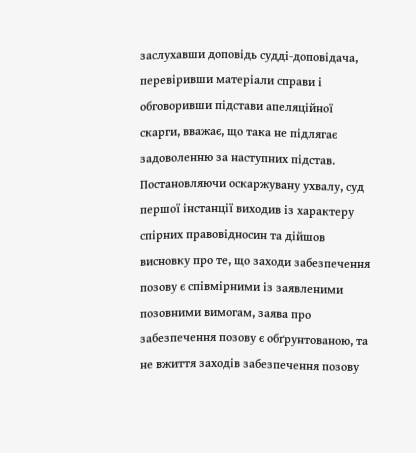заслухавши доповідь судді-доповідача, перевіривши матеріали справи і обговоривши підстави апеляційної скарги, вважає, що така не підлягає задоволенню за наступних підстав.
Постановляючи оскаржувану ухвалу, суд першої інстанції виходив із характеру спірних правовідносин та дійшов висновку про те, що заходи забезпечення позову є співмірними із заявленими позовними вимогам, заява про забезпечення позову є обґрунтованою, та не вжиття заходів забезпечення позову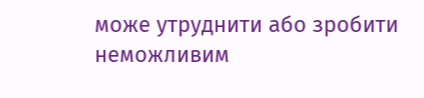може утруднити або зробити неможливим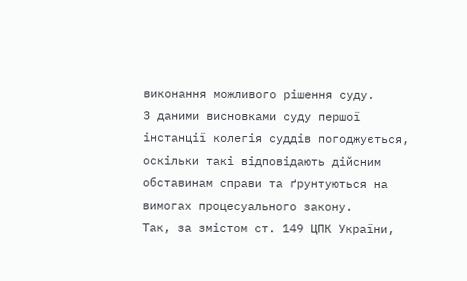виконання можливого рішення суду.
З даними висновками суду першої інстанції колегія суддів погоджується, оскільки такі відповідають дійсним обставинам справи та ґрунтуються на вимогах процесуального закону.
Так, за змістом ст. 149 ЦПК України,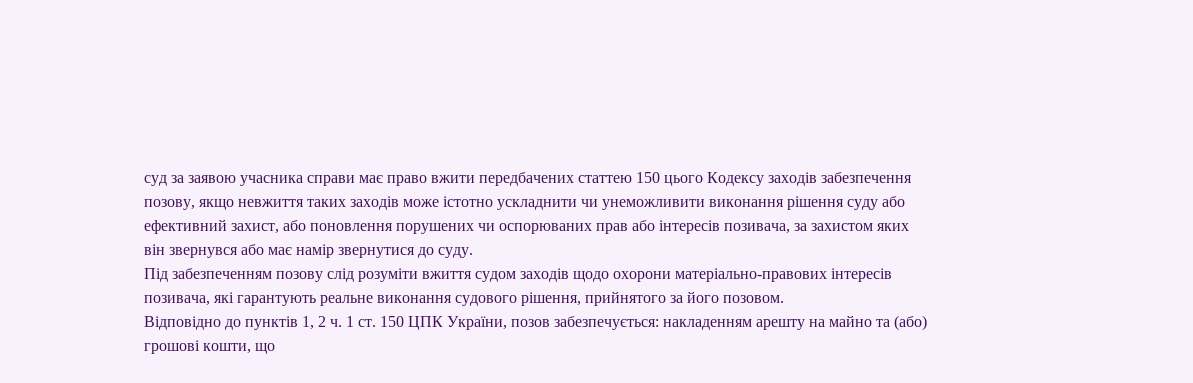суд за заявою учасника справи має право вжити передбачених статтею 150 цього Кодексу заходів забезпечення позову, якщо невжиття таких заходів може істотно ускладнити чи унеможливити виконання рішення суду або ефективний захист, або поновлення порушених чи оспорюваних прав або інтересів позивача, за захистом яких він звернувся або має намір звернутися до суду.
Під забезпеченням позову слід розуміти вжиття судом заходів щодо охорони матеріально-правових інтересів позивача, які гарантують реальне виконання судового рішення, прийнятого за його позовом.
Відповідно до пунктів 1, 2 ч. 1 ст. 150 ЦПК України, позов забезпечується: накладенням арешту на майно та (або) грошові кошти, що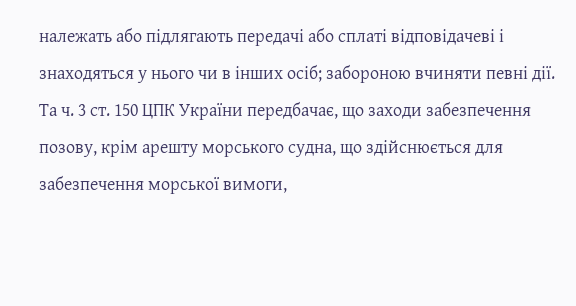належать або підлягають передачі або сплаті відповідачеві і знаходяться у нього чи в інших осіб; забороною вчиняти певні дії.
Та ч. 3 ст. 150 ЦПК України передбачає, що заходи забезпечення позову, крім арешту морського судна, що здійснюється для забезпечення морської вимоги,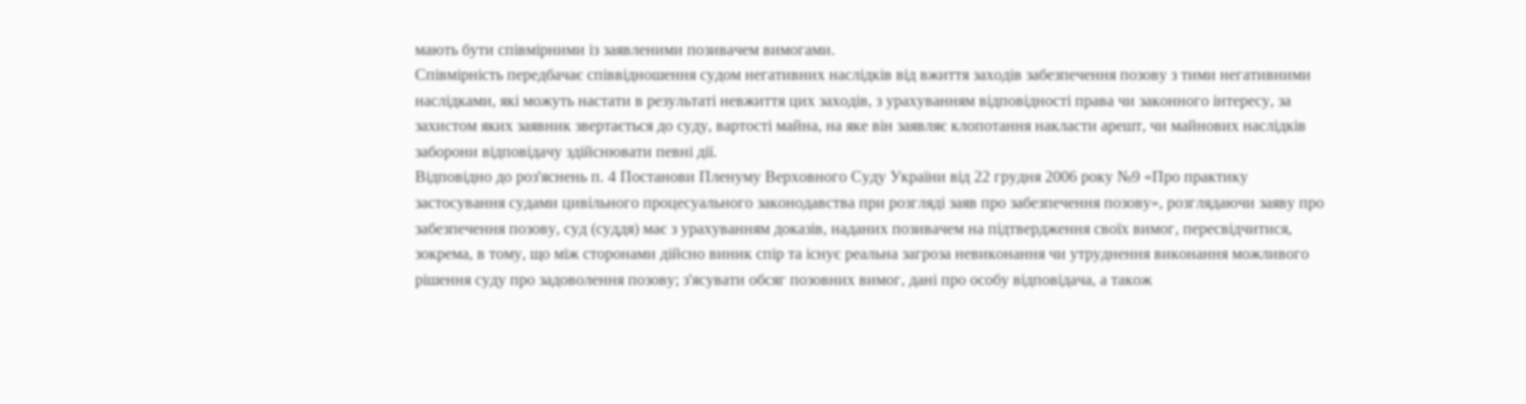мають бути співмірними із заявленими позивачем вимогами.
Співмірність передбачає співвідношення судом негативних наслідків від вжиття заходів забезпечення позову з тими негативними наслідками, які можуть настати в результаті невжиття цих заходів, з урахуванням відповідності права чи законного інтересу, за захистом яких заявник звертається до суду, вартості майна, на яке він заявляє клопотання накласти арешт, чи майнових наслідків заборони відповідачу здійснювати певні дії.
Відповідно до роз'яснень п. 4 Постанови Пленуму Верховного Суду України від 22 грудня 2006 року №9 «Про практику застосування судами цивільного процесуального законодавства при розгляді заяв про забезпечення позову», розглядаючи заяву про забезпечення позову, суд (суддя) має з урахуванням доказів, наданих позивачем на підтвердження своїх вимог, пересвідчитися, зокрема, в тому, що між сторонами дійсно виник спір та існує реальна загроза невиконання чи утруднення виконання можливого рішення суду про задоволення позову; з'ясувати обсяг позовних вимог, дані про особу відповідача, а також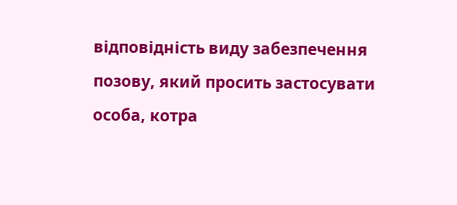відповідність виду забезпечення позову, який просить застосувати особа, котра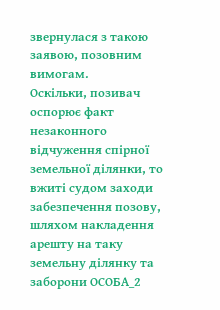звернулася з такою заявою, позовним вимогам.
Оскільки, позивач оспорює факт незаконного відчуження спірної земельної ділянки, то вжиті судом заходи забезпечення позову, шляхом накладення арешту на таку земельну ділянку та заборони ОСОБА_2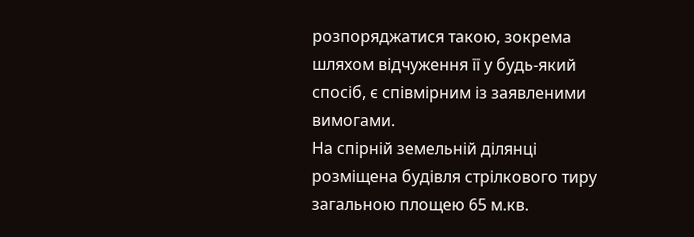розпоряджатися такою, зокрема шляхом відчуження її у будь-який спосіб, є співмірним із заявленими вимогами.
На спірній земельній ділянці розміщена будівля стрілкового тиру загальною площею 65 м.кв.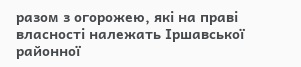разом з огорожею, які на праві власності належать Іршавської районної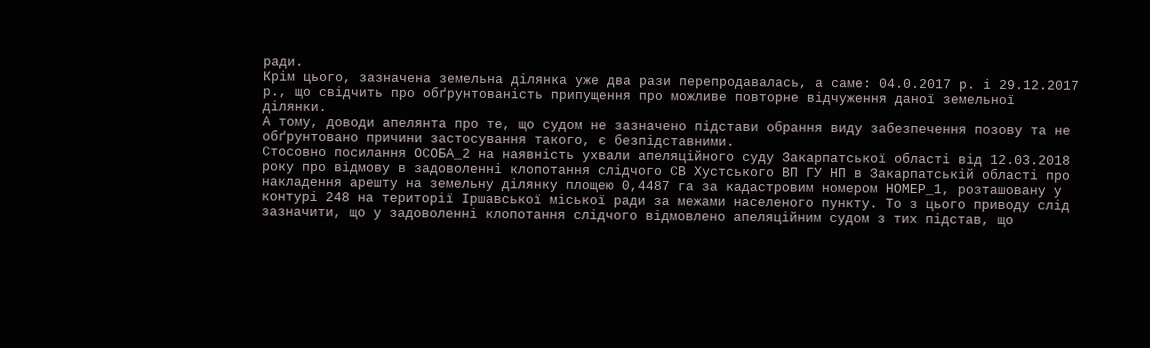ради.
Крім цього, зазначена земельна ділянка уже два рази перепродавалась, а саме: 04.0.2017 р. і 29.12.2017 р., що свідчить про обґрунтованість припущення про можливе повторне відчуження даної земельної ділянки.
А тому, доводи апелянта про те, що судом не зазначено підстави обрання виду забезпечення позову та не обґрунтовано причини застосування такого, є безпідставними.
Стосовно посилання ОСОБА_2 на наявність ухвали апеляційного суду Закарпатської області від 12.03.2018 року про відмову в задоволенні клопотання слідчого СВ Хустського ВП ГУ НП в Закарпатській області про накладення арешту на земельну ділянку площею 0,4487 га за кадастровим номером НОМЕР_1, розташовану у контурі 248 на території Іршавської міської ради за межами населеного пункту. То з цього приводу слід зазначити, що у задоволенні клопотання слідчого відмовлено апеляційним судом з тих підстав, що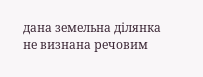дана земельна ділянка не визнана речовим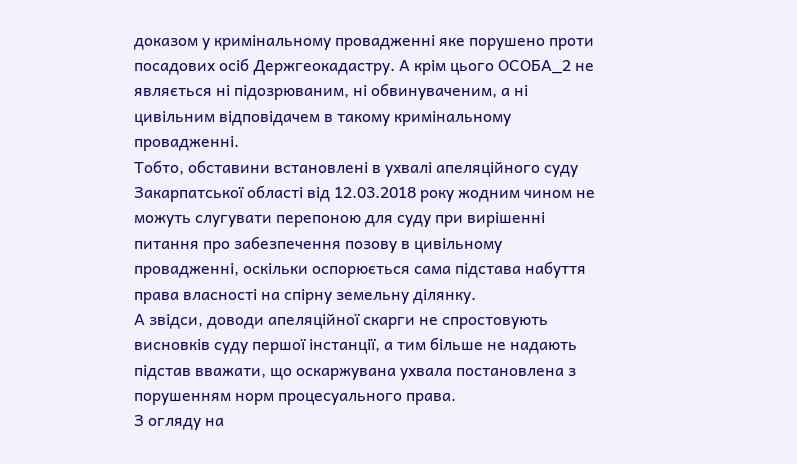доказом у кримінальному провадженні яке порушено проти посадових осіб Держгеокадастру. А крім цього ОСОБА_2 не являється ні підозрюваним, ні обвинуваченим, а ні цивільним відповідачем в такому кримінальному провадженні.
Тобто, обставини встановлені в ухвалі апеляційного суду Закарпатської області від 12.03.2018 року жодним чином не можуть слугувати перепоною для суду при вирішенні питання про забезпечення позову в цивільному провадженні, оскільки оспорюється сама підстава набуття права власності на спірну земельну ділянку.
А звідси, доводи апеляційної скарги не спростовують висновків суду першої інстанції, а тим більше не надають підстав вважати, що оскаржувана ухвала постановлена з порушенням норм процесуального права.
З огляду на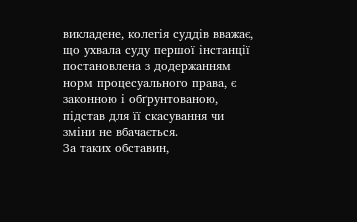викладене, колегія суддів вважає, що ухвала суду першої інстанції постановлена з додержанням норм процесуального права, є законною і обґрунтованою, підстав для її скасування чи зміни не вбачається.
За таких обставин,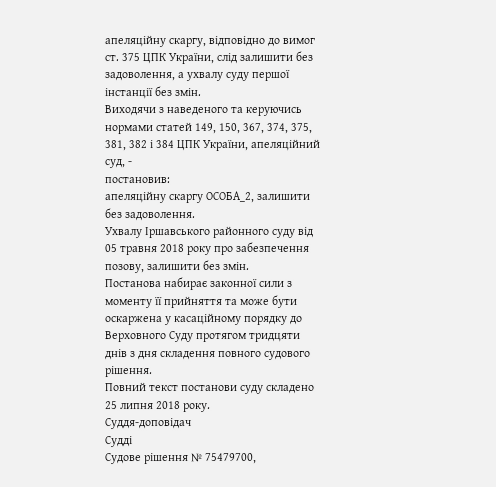апеляційну скаргу, відповідно до вимог ст. 375 ЦПК України, слід залишити без задоволення, а ухвалу суду першої інстанції без змін.
Виходячи з наведеного та керуючись нормами статей 149, 150, 367, 374, 375, 381, 382 і 384 ЦПК України, апеляційний суд, -
постановив:
апеляційну скаргу ОСОБА_2, залишити без задоволення.
Ухвалу Іршавського районного суду від 05 травня 2018 року про забезпечення позову, залишити без змін.
Постанова набирає законної сили з моменту її прийняття та може бути оскаржена у касаційному порядку до Верховного Суду протягом тридцяти днів з дня складення повного судового рішення.
Повний текст постанови суду складено 25 липня 2018 року.
Суддя-доповідач
Судді
Судове рішення № 75479700,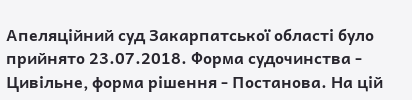Апеляційний суд Закарпатської області було прийнято 23.07.2018. Форма судочинства - Цивільне, форма рішення - Постанова. На цій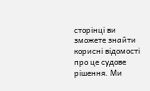сторінці ви зможете знайти корисні відомості про це судове рішення. Ми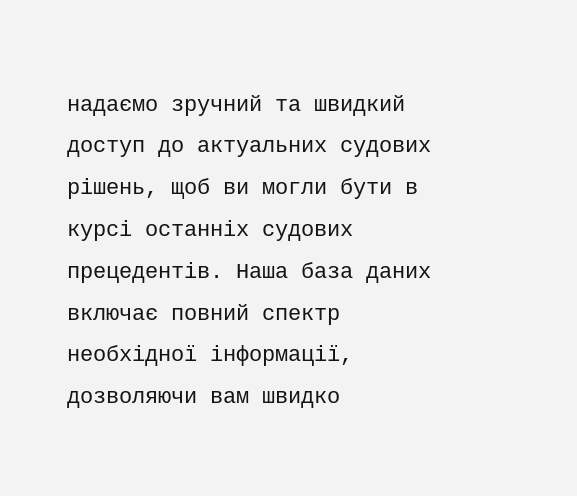надаємо зручний та швидкий доступ до актуальних судових рішень, щоб ви могли бути в курсі останніх судових прецедентів. Наша база даних включає повний спектр необхідної інформації, дозволяючи вам швидко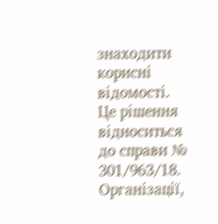знаходити корисні відомості.
Це рішення відноситься до справи № 301/963/18. Організації,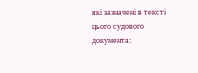які зазначені в тексті цього судового документа: